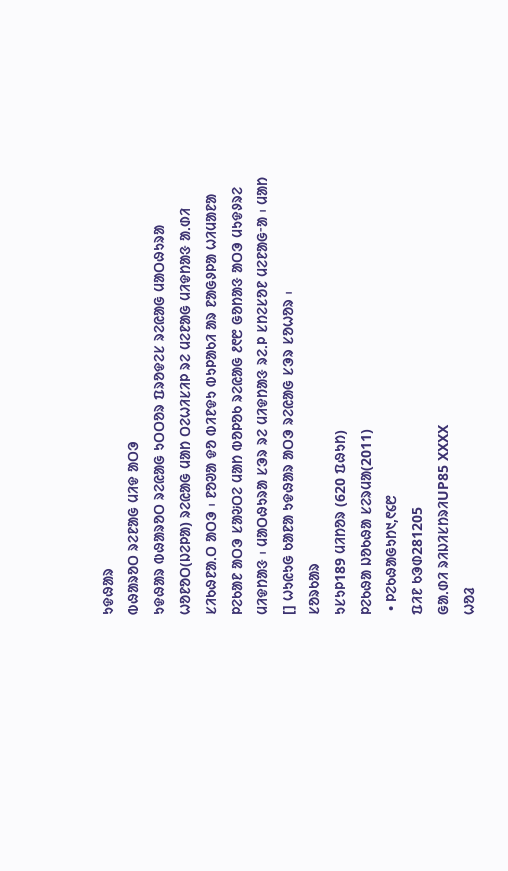ᱩᱫᱷᱟᱨ
ᱵᱷᱟᱨᱚᱛ ᱨᱮᱱᱟᱜ ᱢᱤᱫ ᱟᱛᱳ
ᱩᱫᱷᱟᱨ ᱵᱷᱟᱨᱚᱛ ᱨᱮᱭᱟᱜ ᱩᱛᱛᱚᱨ ᱯᱨᱚᱫᱮᱥ ᱨᱮᱭᱟᱜ ᱢᱟᱛᱷᱩᱨᱟ ᱦᱚᱱᱚᱛ(ᱡᱮᱞᱟ) ᱨᱮᱭᱟᱜ ᱢᱟᱴ ᱛᱮᱦᱤᱥᱤᱞ ᱨᱮ ᱢᱮᱱᱟᱜ ᱢᱤᱫᱴᱟᱝ ᱟᱹᱰᱤ ᱥᱤᱠᱷᱱᱟᱹᱛ ᱟᱛᱳ ᱾ ᱱᱚᱣᱟ ᱫᱚ ᱵᱤᱱᱫᱩ ᱵᱩᱞᱟᱠᱤ ᱟᱨ ᱱᱟᱜᱽᱞᱟ ᱦᱤᱢᱟᱱᱟ ᱞᱮᱠᱟᱱ ᱟᱛᱳ ᱥᱟᱶᱛᱮ ᱢᱟᱴ ᱵᱚᱞᱚᱠ ᱨᱮᱭᱟᱜ ᱒᱖᱘ ᱜᱚᱴᱟᱝ ᱟᱛᱳ ᱢᱩᱫᱽᱨᱮ ᱢᱤᱫᱴᱟᱝ ᱾ ᱢᱟᱛᱷᱩᱨᱟ ᱥᱳᱨ ᱨᱮ ᱢᱤᱫᱴᱟᱝ ᱨᱮᱹᱞ ᱥᱴᱮᱥᱚᱱ ᱢᱮᱱᱟᱜᱼᱟ ᱾ ᱢᱟᱴ [] ᱦᱩᱭᱩᱜ ᱠᱟᱱᱟ ᱩᱫᱷᱟᱨ ᱟᱛᱳ ᱨᱮᱭᱟᱜ ᱥᱳᱨ ᱥᱚᱦᱚᱨ ᱾
ᱥᱚᱨᱠᱟᱨ
ᱩᱥᱩᱞ189 ᱢᱤᱴᱚᱨ (620 ᱯᱷᱩᱴ)
ᱞᱮᱠᱷᱟ ᱡᱚᱠᱷᱟ ᱥᱮᱨᱢᱟ(2011)
 • ᱞᱮᱠᱷᱟᱜᱩᱴ᱑,᱖᱔᱘
ᱯᱤᱱ ᱠᱳᱰ281205
ᱜᱟᱹᱰᱤ ᱨᱤᱡᱤᱥᱴᱨᱤUP85 XXXX
ᱦᱚᱲ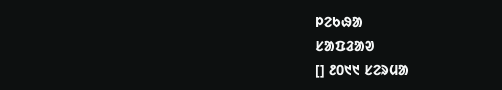ᱞᱮᱠᱷᱟ
ᱥᱟᱯᱲᱟᱣ
[] ᱒᱐᱑᱑ ᱥᱮᱨᱢᱟ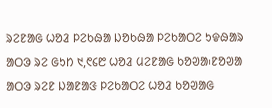ᱨᱮᱱᱟᱜ ᱦᱚᱲ ᱞᱮᱠᱷᱟ ᱡᱚᱠᱷᱟ ᱞᱮᱠᱟᱛᱮ ᱩᱫᱷᱟᱨ ᱟᱛᱳ ᱨᱮ ᱜᱩᱴ ᱑,᱖᱔᱘ ᱦᱚᱲ ᱢᱮᱱᱟᱜ ᱠᱚᱣᱟ᱾ᱱᱚᱣᱟ ᱟᱛᱳ ᱨᱮᱱ ᱡᱟᱱᱟᱝ ᱞᱮᱠᱟᱛᱮ ᱦᱚᱲ ᱠᱚᱣᱟᱜ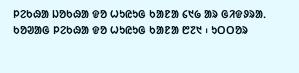ᱞᱮᱠᱷᱟ ᱡᱚᱠᱷᱟ ᱫᱚ ᱦᱩᱭᱩᱜ ᱠᱟᱱᱟ ᱔᱑᱙ ᱟᱨ ᱜᱤᱫᱽᱨᱟᱹ ᱠᱚᱣᱟᱜ ᱞᱮᱠᱷᱟ ᱫᱚ ᱦᱩᱭᱩᱜ ᱠᱟᱱᱟ ᱘᱗᱑ ᱾ ᱩᱛᱛᱚᱨ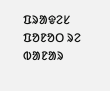ᱯᱨᱟᱫᱮᱥ ᱯᱚᱱᱚᱛ ᱨᱮ ᱵᱟᱱᱟᱨ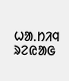ᱦᱟᱹᱴᱤᱧ ᱨᱮᱭᱟᱜ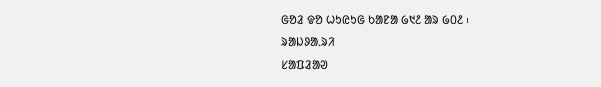ᱜᱚᱲ ᱫᱚ ᱦᱩᱭᱩᱜ ᱠᱟᱱᱟ ᱙᱑᱒ ᱟᱨ ᱙᱐᱒ ᱾
ᱨᱟᱡᱽᱟᱹᱨᱤ
ᱥᱟᱯᱲᱟᱣ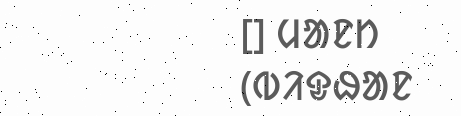[] ᱢᱟᱱᱴ (ᱵᱤᱫᱷᱟᱱ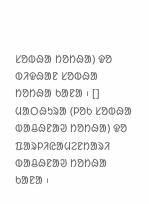ᱥᱚᱵᱷᱟ ᱴᱚᱴᱷᱟ) ᱫᱚ ᱵᱤᱫᱷᱟᱱ ᱥᱚᱵᱷᱟ ᱴᱚᱴᱷᱟ ᱠᱟᱱᱟ ᱾ [] ᱢᱟᱛᱷᱩᱨᱟ (ᱞᱚᱠ ᱥᱚᱵᱷᱟ ᱵᱟᱪᱷᱱᱟᱣ ᱴᱚᱴᱷᱟ) ᱫᱚ ᱯᱟᱨᱞᱤᱭᱟᱢᱮᱱᱴᱟᱨᱤ ᱵᱟᱪᱷᱱᱟᱣ ᱴᱚᱴᱷᱟ ᱠᱟᱱᱟ ᱾